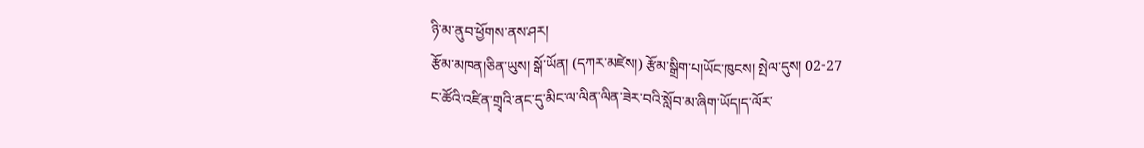ཉི་མ་ནུབ་ཕྱོགས་ནས་ཤར།
རྩོམ་མཁན།ཅིན་ཡུས། སྒོ་ཡོན། (དཀར་མཛེས།) རྩོམ་སྒྲིག་པ།ཡོང་ཁུངས། སྤེལ་དུས། 02-27
ང་ཚོའི་འཛིན་གྲྭའི་ནང་དུ་མིང་ལ་ལིན་ལིན་ཟེར་བའི་སློབ་མ་ཞིག་ཡོད།ད་ལོར་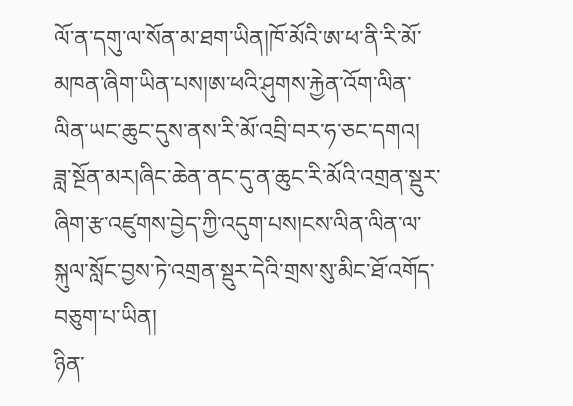ལོ་ན་དགུ་ལ་སོན་མ་ཐག་ཡིན།ཁོ་མོའི་ཨ་ཕ་ནི་རི་མོ་མཁན་ཞིག་ཡིན་པས།ཨ་ཕའི་ཤུགས་རྐྱེན་འོག་ལིན་ལིན་ཡང་ཆུང་དུས་ནས་རི་མོ་འབྲི་བར་ཧ་ཅང་དགའ།
ཟླ་སྔོན་མར།ཞིང་ཆེན་ནང་དུ་ན་ཆུང་རི་མོའི་འགྲན་སྡུར་ཞིག་རྩ་འཛུགས་བྱེད་ཀྱི་འདུག་པས།ངས་ལིན་ལིན་ལ་སྐུལ་སློང་བྱས་ཏེ་འགྲན་སྡུར་དེའི་གྲས་སུ་མིང་ཐོ་འགོད་བཅུག་པ་ཡིན།
ཉིན་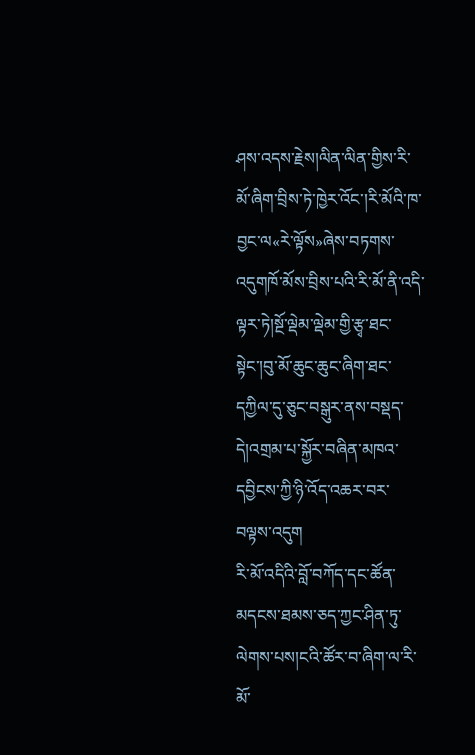ཤས་འདས་རྗེས།ལིན་ལིན་གྱིས་རི་མོ་ཞིག་བྲིས་ཏེ་ཁྱེར་འོང་།རི་མོའི་ཁ་བྱང་ལ«རེ་ལྟོས»ཞེས་བཏགས་འདུགཁོ་མོས་བྲིས་པའི་རི་མོ་ནི་འདི་ལྟར་ཏེ།སྔོ་ལྡེམ་ལྡེམ་གྱི་རྩྭ་ཐང་སྟེང་།བུ་མོ་ཆུང་ཆུང་ཞིག་ཐང་དཀྱིལ་དུ་ཅུང་བསྒུར་ནས་བསྡད་དེ།འགྲམ་པ་སྐྱོར་བཞིན་མཁའ་དབྱིངས་ཀྱི་ཉི་འོད་འཆར་བར་བལྟས་འདུག
རི་མོ་འདིའི་བློ་བཀོད་དང་ཚོན་མདངས་ཐམས་ཅད་ཀྱང་ཤིན་ཏུ་ལེགས་པས།ངའི་ཚོར་བ་ཞིག་ལ་རི་མོ་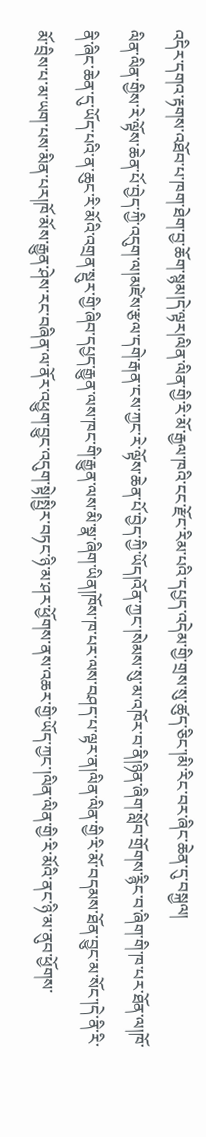འདིར་དགའ་རྟགས་འཐོབ་པ་ཁག་ཐེག་བྱ་ཆོག་སྙམ།དེ་ལྟར།ལིན་ལིན་གྱི་རི་མོ་རྒྱལ་ཁའི་ངང་རྫོང་རིམ་པའི་དཔྱད་འདེམ་གྱི་གྲས་སུ་ཚུད་ཅིང་།མི་རིང་བར་ཞིང་ཆེན་དུ་བསྐྱལ།
ལིན་ལིན་གྱིས་རེ་ལྟོས་ཆེན་པོ་བྱེད་ཀྱི་འདུག་ལ།མཛེས་རྩལ་དགེ་རྒན་ངས་ཀྱང་རེ་ལྟོས་ཆེན་པོ་བྱེད་ཀྱི་ཡོད།འོན་ཀྱང་།སེམས་སུ་མ་འཁོར་བ་ནི།ཉིན་ཞིག་སློབ་གྲོགས་རྙིང་བ་ཞིག་གི་ཁ་པར་ཐོན་ལ།ཁོ་ནི་ཞིང་ཆེན་དུ་ཡོད་པའི་ན་ཆུང་རི་མོའི་འགྲན་སྡུར་གྱི་ཞིབ་དཔྱད་རྒྱུན་ལས་ཁང་གི་རྒྱུན་ལས་མི་སྣ་ཞིག་ཡིན།ཁོས་ཁ་པར་ལས་བཤད་པ་ལྟར་ན།ལིན་ལིན་གྱི་རི་མོ་བདམས་ཐོན་བྱུང་མ་སོང་།དེ་ནི་རི་མོ་བྲིས་པ་མ་ཡག་པས་མིན་པར།ཁོ་མོས་རྒྱུན་ཤེས་རང་བཞིན་ལ་ནོར་འཕྱུག་བྱུང་འདུག་སྟེ།སྤྱིར་བཏང་ཉི་མ་ཤར་ཕྱོགས་ནས་འཆར་གྱི་ཡོད་ཀྱང་།ལིན་ལིན་གྱི་རི་མོའི་ནང་ཉི་མ་ནུབ་ཕྱོགས་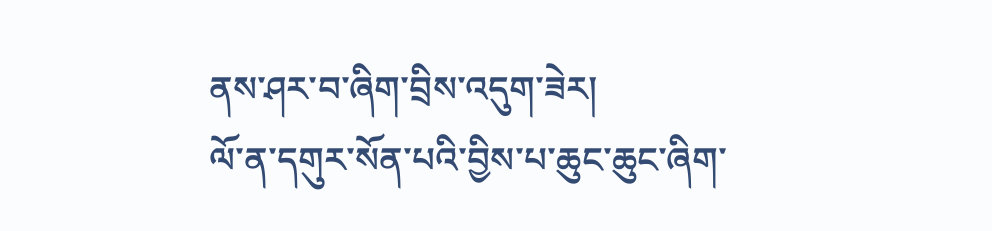ནས་ཤར་བ་ཞིག་བྲིས་འདུག་ཟེར།
ལོ་ན་དགུར་སོན་པའི་བྱིས་པ་ཆུང་ཆུང་ཞིག་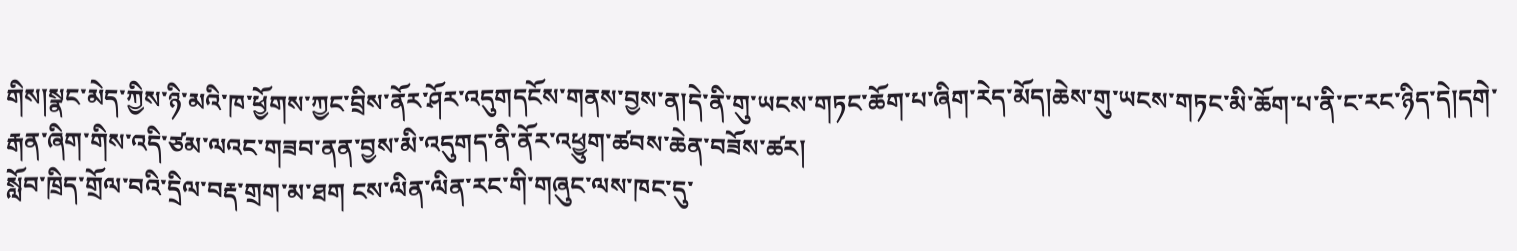གིས།སྣང་མེད་ཀྱིས་ཉི་མའི་ཁ་ཕྱོགས་ཀྱང་བྲིས་ནོར་ཤོར་འདུགདངོས་གནས་བྱས་ན།དེ་ནི་གུ་ཡངས་གཏང་ཆོག་པ་ཞིག་རེད་མོད།ཆེས་གུ་ཡངས་གཏང་མི་ཆོག་པ་ནི་ང་རང་ཉིད་དེ།དགེ་རྒན་ཞིག་གིས་འདི་ཙམ་ལའང་གཟབ་ནན་བྱས་མི་འདུགད་ནི་ནོར་འཕྱུག་ཚབས་ཆེན་བཟོས་ཚར།
སློབ་ཁྲིད་གྲོལ་བའི་དྲིལ་བརྡ་གྲག་མ་ཐག ངས་ལིན་ལིན་རང་གི་གཞུང་ལས་ཁང་དུ་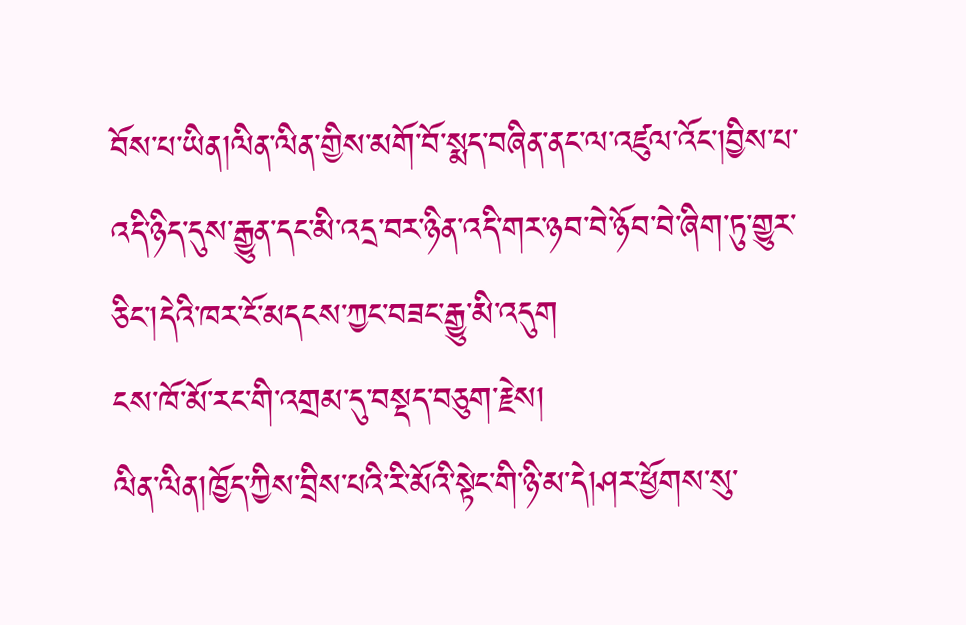བོས་པ་ཡིན།ལིན་ལིན་གྱིས་མགོ་བོ་སྨད་བཞིན་ནང་ལ་འཛུལ་འོང་།བྱིས་པ་འདི་ཉིད་དུས་རྒྱུན་དང་མི་འདྲ་བར་ཉིན་འདི་གར་ཉབ་བེ་ཉོབ་བེ་ཞིག་ཏུ་གྱུར་ཅིང་།དེའི་ཁར་ངོ་མདངས་ཀྱང་བཟང་རྒྱུ་མི་འདུག
ངས་ཁོ་མོ་རང་གི་འགྲམ་དུ་བསྡད་བཅུག་རྗེས།
ལིན་ལིན།ཁྱོད་ཀྱིས་བྲིས་པའི་རི་མོའི་སྟེང་གི་ཉི་མ་དེ།ཤར་ཕྱོགས་སུ་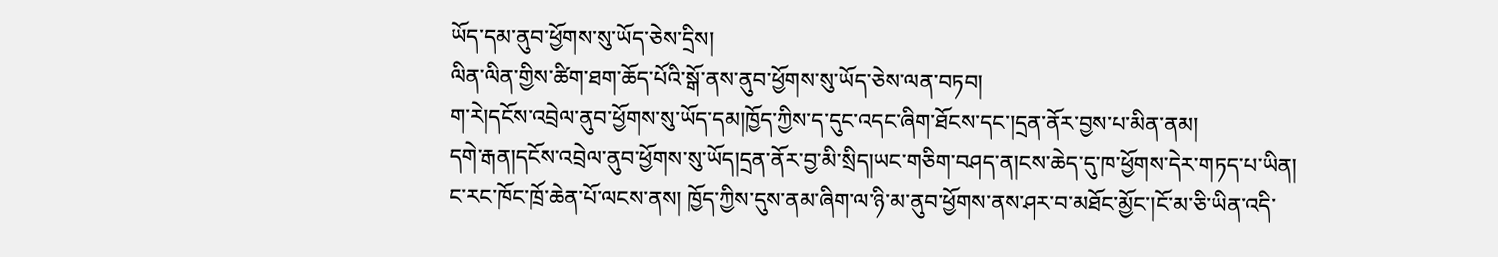ཡོད་དམ་ནུབ་ཕྱོགས་སུ་ཡོད་ཅེས་དྲིས།
ལིན་ལིན་གྱིས་ཚིག་ཐག་ཆོད་པོའི་སྒོ་ནས་ནུབ་ཕྱོགས་སུ་ཡོད་ཅེས་ལན་བཏབ།
ག་རེ།དངོས་འབྲེལ་ནུབ་ཕྱོགས་སུ་ཡོད་དམ།ཁྱོད་ཀྱིས་ད་དུང་འདང་ཞིག་ཐོངས་དང་།དྲན་ནོར་བྱས་པ་མིན་ནམ།
དགེ་རྒན།དངོས་འབྲེལ་ནུབ་ཕྱོགས་སུ་ཡོད།དྲན་ནོར་བྱ་མི་སྲིད།ཡང་གཅིག་བཤད་ན།ངས་ཆེད་དུ་ཁ་ཕྱོགས་དེར་གཏད་པ་ཡིན།
ང་རང་ཁོང་ཁྲོ་ཆེན་པོ་ལངས་ནས། ཁྱོད་ཀྱིས་དུས་ནམ་ཞིག་ལ་ཉི་མ་ནུབ་ཕྱོགས་ནས་ཤར་བ་མཐོང་མྱོང་།ངོ་མ་ཅི་ཡིན་འདི་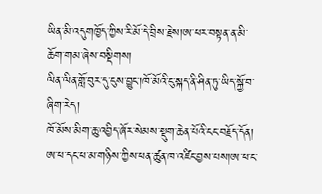ཡིན་མི་འདུགཁྱོད་ཀྱིས་རི་མོ་དེ་བྲིས་རྗེས།ཨ་ཕར་བསྟན་ན་མི་ཆོག་གམ་ཞེས་བསྡིགས།
ལིན་ལིན་གློ་བུར་དུ་ངུས་བྱུང་།ཁོ་མོའི་ངུ་སྐད་ནི་ཤིན་ཏུ་ཡིད་སྐྱོ་བ་ཞིག་རེད།
ཁོ་མོས་མིག་ཆུ་འབྱིད་ཞོར་སེམས་སྡུག་ཆེན་པོའི་ངང་བརྗོད་དོན། ཨ་ཕ་དང་ཕ་མ་གཉིས་ཀྱིས་ཕན་ཚུན་ཁ་འཛིང་བྱས་པས།ཨ་ཕ་ང་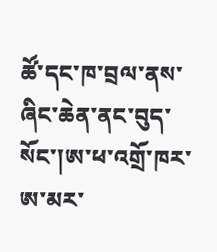ཚོ་དང་ཁ་བྲལ་ནས་ཞིང་ཆེན་ནང་བུད་སོང་།ཨ་ཕ་འགྲོ་ཁར་ཨ་མར་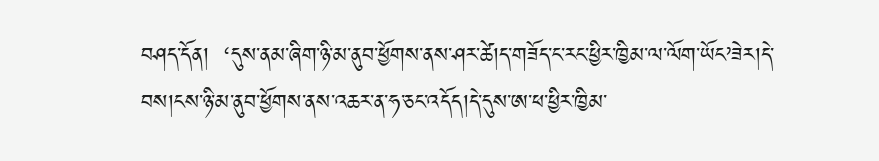བཤད་དོན།  ‘དུས་ནམ་ཞིག་ཉི་མ་ནུབ་ཕྱོགས་ནས་ཤར་ཚེ།ད་གཟོད་ང་རང་ཕྱིར་ཁྱིམ་ལ་ལོག་ཡོང’ཟེར།དེ་བས།ངས་ཉི་མ་ནུབ་ཕྱོགས་ནས་འཆར་ན་ཧ་ཅང་འདོད།དེ་དུས་ཨ་ཕ་ཕྱིར་ཁྱིམ་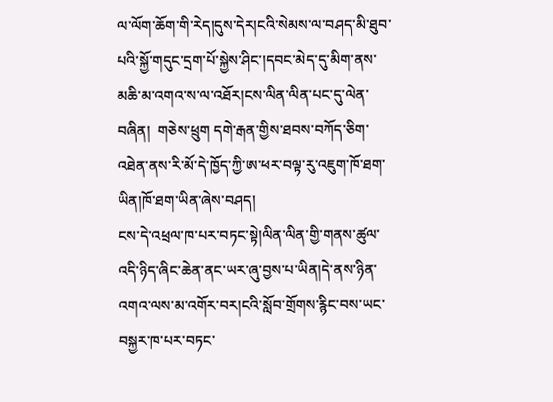ལ་ལོག་ཆོག་གི་རེད།དུས་དེར།ངའི་སེམས་ལ་བཤད་མི་ཐུབ་པའི་སྐྱོ་གདུང་དྲག་པོ་སྐྱེས་ཤིང་།དབང་མེད་དུ་མིག་ནས་མཆི་མ་འགའ་ས་ལ་འཐོར།ངས་ལིན་ལིན་པང་དུ་ལེན་བཞིན།  གཅེས་ཕྲུག དགེ་རྒན་གྱིས་ཐབས་བཀོད་ཅིག་འཐེན་ནས་རི་མོ་དེ་ཁྱོད་ཀྱི་ཨ་ཕར་བལྟ་རུ་འཇུག་ཁོ་ཐག་ཡིན།ཁོ་ཐག་ཡིན་ཞེས་བཤད།
ངས་དེ་འཕྲལ་ཁ་པར་བཏང་སྟེ།ལིན་ལིན་གྱི་གནས་ཚུལ་འདི་ཉིད་ཞིང་ཆེན་ནང་ཡར་ཞུ་བྱས་པ་ཡིན།དེ་ནས་ཉིན་འགའ་ལས་མ་འགོར་བར།ངའི་སློབ་གྲོགས་རྙིང་བས་ཡང་བསྐྱར་ཁ་པར་བཏང་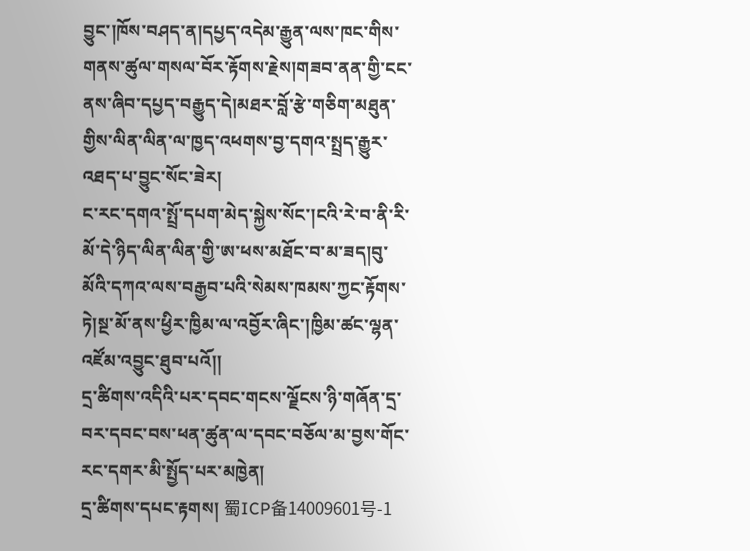བྱུང་།ཁོས་བཤད་ན།དཔྱད་འདེམ་རྒྱུན་ལས་ཁང་གིས་གནས་ཚུལ་གསལ་བོར་རྟོགས་རྗེས།གཟབ་ནན་གྱི་ངང་ནས་ཞིབ་དཔྱད་བརྒྱུད་དེ།མཐར་བློ་རྩེ་གཅིག་མཐུན་གྱིས་ལིན་ལིན་ལ་ཁྱད་འཕགས་བྱ་དགའ་སྤྲད་རྒྱུར་འཐད་པ་བྱུང་སོང་ཟེར།
ང་རང་དགའ་སྤྲོ་དཔག་མེད་སྐྱེས་སོང་།ངའི་རེ་བ་ནི་རི་མོ་དེ་ཉིད་ལིན་ལིན་གྱི་ཨ་ཕས་མཐོང་བ་མ་ཟད།བུ་མོའི་དཀའ་ལས་བརྒྱབ་པའི་སེམས་ཁམས་ཀྱང་རྟོགས་ཏེ།སྔ་མོ་ནས་ཕྱིར་ཁྱིམ་ལ་འབྱོར་ཞིང་།ཁྱིམ་ཚང་ལྷན་འཛོམ་འབྱུང་ཐུབ་པའོ།།
དྲ་ཚིགས་འདིའི་པར་དབང་གངས་ལྗོངས་ཉི་གཞོན་དྲ་བར་དབང་བས་ཕན་ཚུན་ལ་དབང་བཅོལ་མ་བྱས་གོང་རང་དགར་མི་སྤྱོད་པར་མཁྱེན།
དྲ་ཚིགས་དཔང་རྟགས། 蜀ICP备14009601号-1